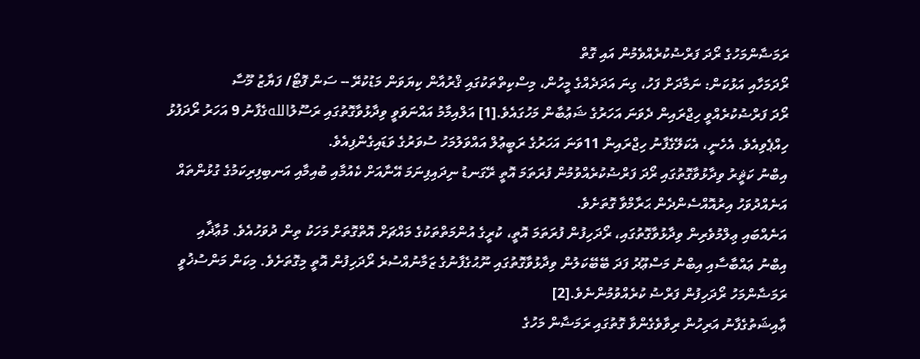ރަމަޟާންމަހުގެ ރޯދަ ފަރްޟުކުރެއްވެމުން އައި ގޮތް
ރޯދަމަހާއި އަޅުކަން: ނަމާދަށް ފަހު، ގިނަ އަދަދެއްގެ މީހުން، މިސްކިތްތަކުގައި ޤްރުއާން ކިޔަވަން މަޑުކުރޭ -- ސަން ފޮޓޯ/ ފަޔާޒު މޫސާ
ރޯދަ ފަރްޟުކުރެއްވީ ހިޖްރައިން ދެވަނަ އަހަރުގެ ޝަޢުބާން މަހުގައެވެ.[1] އަލްއިމާމު އައްނަވަވީ ވިދާޅުވާގޮތުގައި ރަސޫލުاللهގެފާނު 9 އަހަރު ރޯދަފުޅު ހިއްޕެވިއެވެ. އެހެނީ، އެކަލޭގެފާނު ހިޖްރައިން 11ވަނަ އަހަރުގެ ރަބީޢުލް އައްވަލުމަހު ސުވަރުގެ ވަޑައިގެންފިއެވެ.
އިބްނު ކަޘީރު ވިދާޅުވާގޮތުގައި ރޯދަ ފަރްޟުކުރެއްވުމުން ފުރަތަމަ އޮތީ ރޭގަނޑު ނިދައިފިނަމަ އޭނާއަށް ކެއުމާއި ބުއިމާއި އަނބިފިރިކަމުގެ ގުޅުންތައް އަނެއްދުވަހު އިރުއޮއްސެންދެން ޙަރާމްވާ ގޮތަށެވެ.
އަނެއްބައި ޢިލްމުވެރިން ވިދާޅުވާގޮތުގައި، ރޯދަހިފުން ފުރަތަމަ އޮތީ، ކުރީގެ އުންމަތްތަކުގެ މައްޗަށް އޮތްގޮތަށް މަހަކު ތިން ދުވަހުއެވެ. މުޢާޛާއި އިބްނު ޢައްބާސާއި އިބްނު މަސްޢޫދު ފަދަ ބޭބޭކަލުން ވިދާޅުވާގޮތުގައި ނޫޙުގެފާނުގެ ޒަމާނުއްސުރެ ރޯދަހިފުން އޮތީ މިގޮތަށެވެ. މިކަން މަންސުޚުވީ ރަމަޟާންމަހު ރޯދަހިފުން ފަރްޟު ކުރެއްވުމުންނެވެ.[2]
ޢާއިޝަތުގެފާނު އަރިހުން ރިވާވެގެންވާ ގޮތުގައި ރަމަޟާން މަހުގެ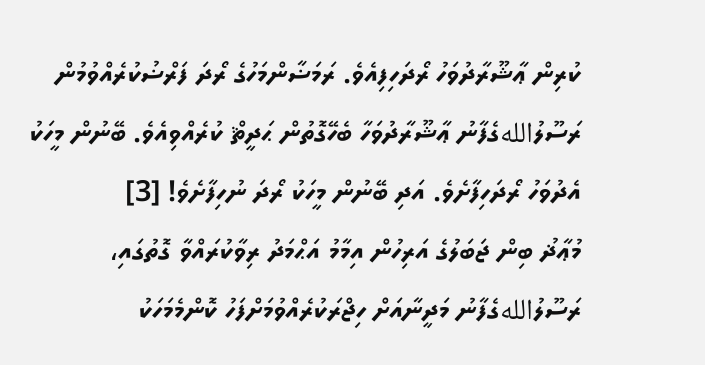ކުރިން ޢާޝޫރާދުވަހު ރޯދަހިފިއެވެ. ރަމަޟާންމަހުގެ ރޯދަ ފަރްޟުކުރެއްވުމުން ރަސޫލުاللهގެފާނު ޢާޝޫރާދުވަހާ ބެހޭގޮތުން ޙަދީޘް ކުރެއްވިއެވެ. ބޭނުން މީހަކު އެދުވަހު ރޯދަހިފާށެވެ. އަދި ބޭނުން މީހަކު ރޯދަ ނުހިފާށެވެ! [3]
މުޢާޛު ބިން ޖަބަލުގެ އަރިހުން އިމާމު އަޙްމަދު ރިވާކުރައްވާ ގޮތުގައި، ރަސޫލުاللهގެފާނު މަދީނާއަށް ހިޖްރަކުރެއްވުމަށްފަހު ކޮންމެމަހަކު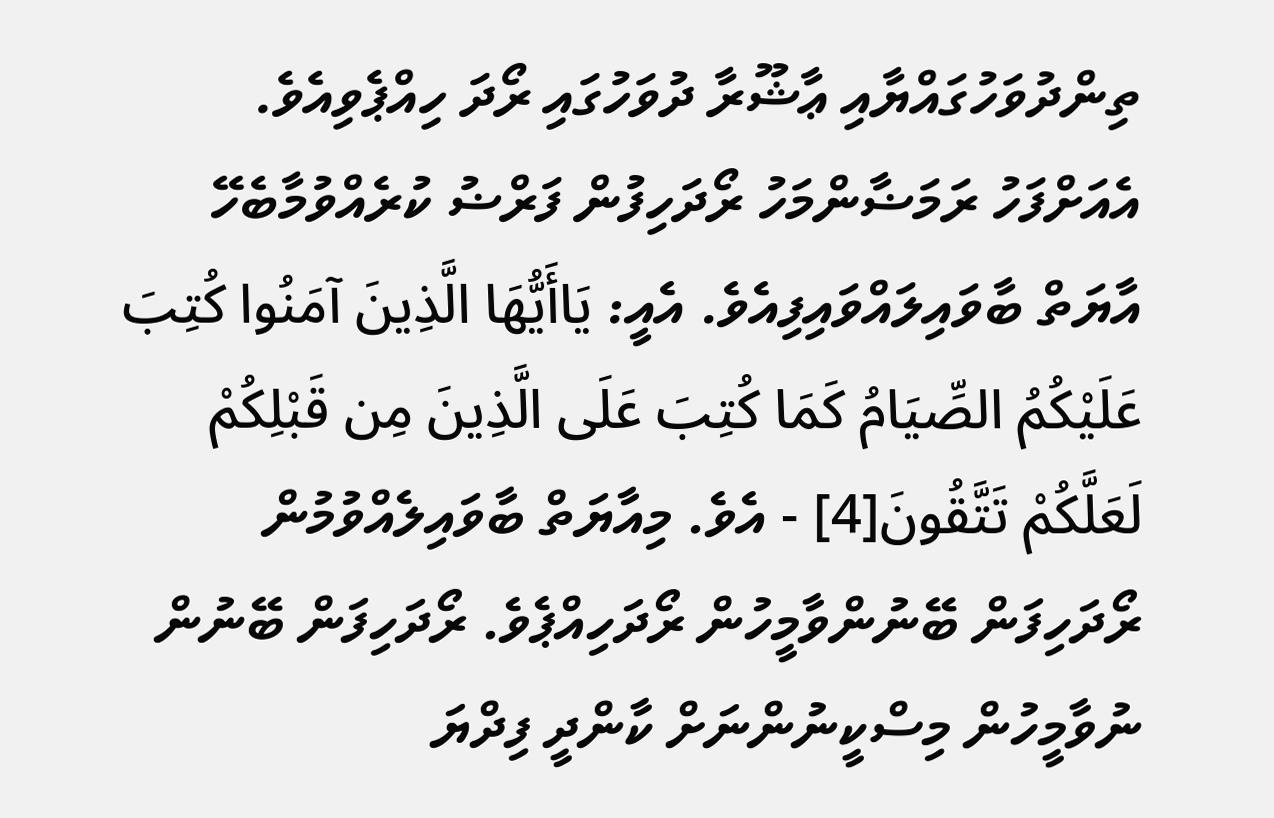ތިންދުވަހުގައްޔާއި ޢާޝޫރާ ދުވަހުގައި ރޯދަ ހިއްޕެވިއެވެ. އެއަށްފަހު ރަމަޟާންމަހު ރޯދަހިފުން ފަރްޟު ކުރެއްވުމާބެހޭ އާޔަތް ބާވައިލައްވައިފިއެވެ. އެއީ: يَاأَيُّهَا الَّذِينَ آمَنُوا كُتِبَ عَلَيْكُمُ الصِّيَامُ كَمَا كُتِبَ عَلَى الَّذِينَ مِن قَبْلِكُمْ لَعَلَّكُمْ تَتَّقُونَ[4] - އެވެ. މިއާޔަތް ބާވައިލެއްވުމުން ރޯދަހިފަން ބޭނުންވާމީހުން ރޯދަހިއްޕެވެ. ރޯދަހިފަން ބޭނުން ނުވާމީހުން މިސްކީނުންނަށް ކާންދީ ފިދްޔަ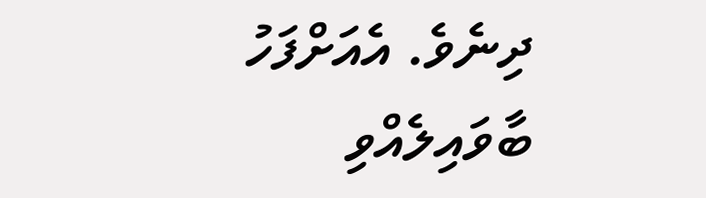ދިނެވެ. އެއަށްފަހު ބާވައިލެއްވި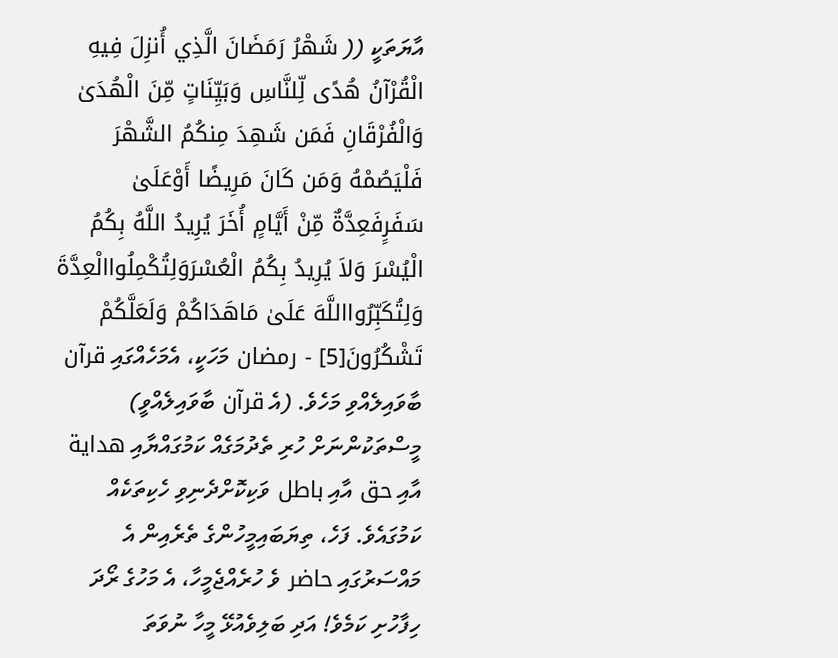އާޔަތަކީ (( شَهْرُ‌ رَ‌مَضَانَ الَّذِي أُنزِلَ فِيهِ الْقُرْ‌آنُ هُدًى لِّلنَّاسِ وَبَيِّنَاتٍ مِّنَ الْهُدَىٰ وَالْفُرْ‌قَانِ فَمَن شَهِدَ مِنكُمُ الشَّهْرَ‌ فَلْيَصُمْهُ وَمَن كَانَ مَرِ‌يضًا أَوْعَلَىٰ سَفَرٍ‌فَعِدَّةٌ مِّنْ أَيَّامٍ أُخَرَ‌ يُرِ‌يدُ اللَّهُ بِكُمُ الْيُسْرَ‌ وَلاَ يُرِ‌يدُ بِكُمُ الْعُسْرَ‌وَلِتُكْمِلُواالْعِدَّةَ وَلِتُكَبِّرُ‌وااللَّهَ عَلَىٰ مَاهَدَاكُمْ وَلَعَلَّكُمْ تَشْكُرُ‌ونَ[5] - رمضان މަހަކީ، އެމަހެއްގައި قرآن ބާވައިލެއްވި މަހެވެ. (އެ قرآن ބާވައިލެއްވީ) މީސްތަކުންނަށް ހުރި ތެދުމަގެއް ކަމުގައްޔާއި هداية އާއި حق އާއި باطل ވަކިކޮށްދެނިވި ހެކިތަކެއް ކަމުގައެވެ. ފަހެ، ތިޔަބައިމީހުންގެ ތެރެއިން އެ މައްސަރުގައި حاضر ވެ ހުރެއްޖެމީހާ، އެ މަހުގެ ރޯދަ ހިފާހުށި ކަމެވެ! އަދި ބަލިވެއުޅޭ މީހާ ނުވަތަ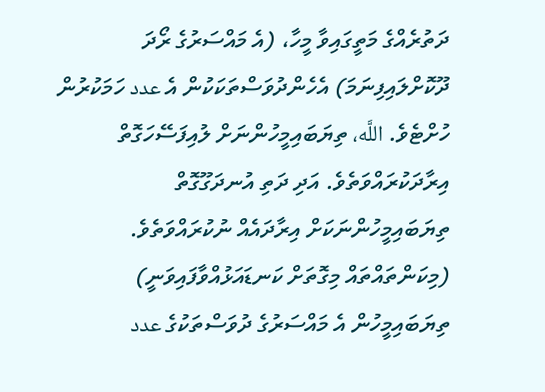ދަތުރެއްގެ މަތީގައިވާ މީހާ، (އެ މައްސަރުގެ ރޯދަ ދޫކޮށްލައިފިނަމަ) އެހެންދުވަސްތަކަކުން އެ عدد ހަމަކުރުން ހުށްޓެވެ. اللَّه، ތިޔަބައިމީހުންނަށް ލުއިފަސޭހަގޮތް އިރާދަކުރައްވަތެވެ. އަދި ދަތި އުނދަގޫގޮތް ތިޔަބައިމީހުންނަކަށް އިރާދައެއް ނުކުރައްވަތެވެ. (މިކަންތައްތައް މިގޮތަށް ކަނޑައަޅުއްވާފައިވަނީ) ތިޔަބައިމީހުން އެ މައްސަރުގެ ދުވަސްތަކުގެ عدد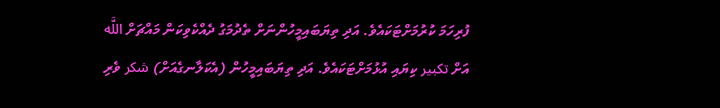ފުރިހަމަ ކުރުމަށްޓަކައެވެ. އަދި ތިޔަބައިމީހުންނަށް ތެދުމަގު ދެއްކެވިކަން މައްޗަށް اللَّه އަށް تكبير ކިޔައި އުޅުމަށްޓަކައެވެ. އަދި ތިޔަބައިމީހުން (އެކަލާނގެއަށް) شكر ވެރި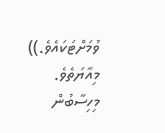ވުމަށްޓަކައެވެ.)) މިއާޔަތެވެ.
މިހިސާބުން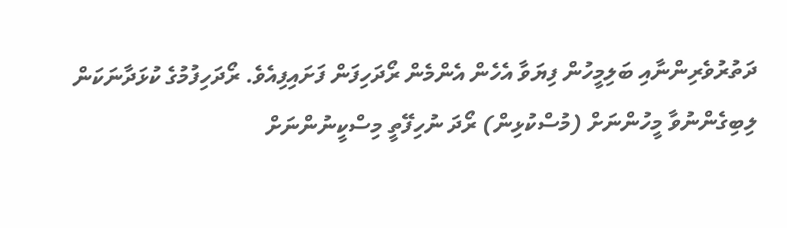ދަތުރުވެރިންނާއި ބަލިމީހުން ފިޔަވާ އެހެން އެންމެން ރޯދަހިފަން ފަށައިފިއެވެ. ރޯދަހިފުމުގެ ކުޅަދާނަކަން ލިބިގެންނުވާ މީހުންނަށް (މުސްކުޅިން) ރޯދަ ނުހިފޭތީ މިސްކީނުންނަށް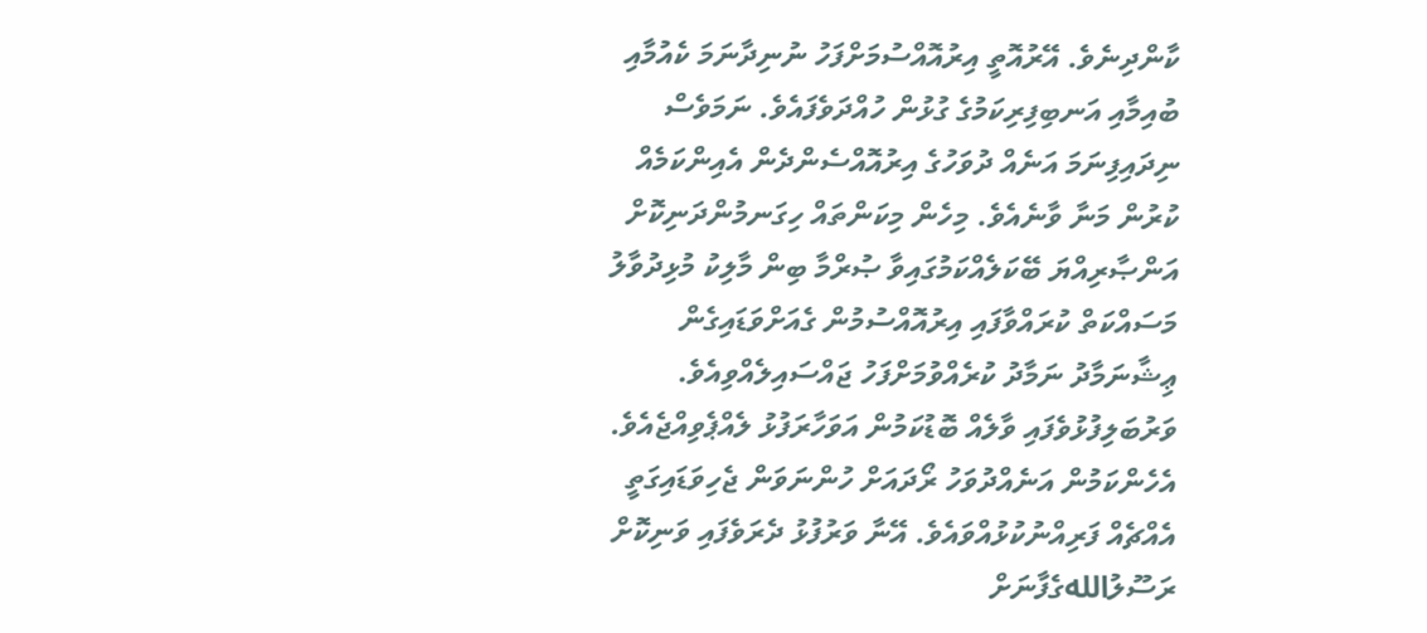ކާންދިނެވެ. އޭރުއޮތީ އިރުއޮއްސުމަށްފަހު ނުނިދާނަމަ ކެއުމާއި ބުއިމާއި އަނބިފިރިކަމުގެ ގުޅުން ހުއްދަވެފައެވެ. ނަމަވެސް ނިދައިފިނަމަ އަނެއް ދުވަހުގެ އިރުއޮއްސެންދެން އެއިންކަމެއް ކުރުން މަނާ ވާނެއެވެ. މިހެން މިކަންތައް ހިގަނމުންދަނިކޮށް އަންޞާރިއްޔަ ބޭކަލެއްކަމުގައިވާ ޞުރްމާ ބިން މާލިކު މުޅިދުވާލު މަސައްކަތް ކުރައްވާފައި އިރުއޮއްސުމުން ގެއަށްވަޑައިގެން ޢިޝާނަމާދު ނަމާދު ކުރެއްވުމަށްފަހު ޖައްސައިލެއްވިއެވެ. ވަރުބަލިފުޅުވެފައި ވާލެއް ބޮޑުކަމުން އަވަހާރަފުޅު ލެއްޕެވިއްޖެއެވެ. އެހެންކަމުން އަނެއްދުވަހު ރޯދައަށް ހުންނަވަން ޖެހިވަޑައިގަތީ އެއްޗެއް ފަރިއްނުކުޅުއްވައެވެ. އޭނާ ވަރުފުޅު ދެރަވެފައި ވަނިކޮށް ރަސޫލުاللهގެފާނަށް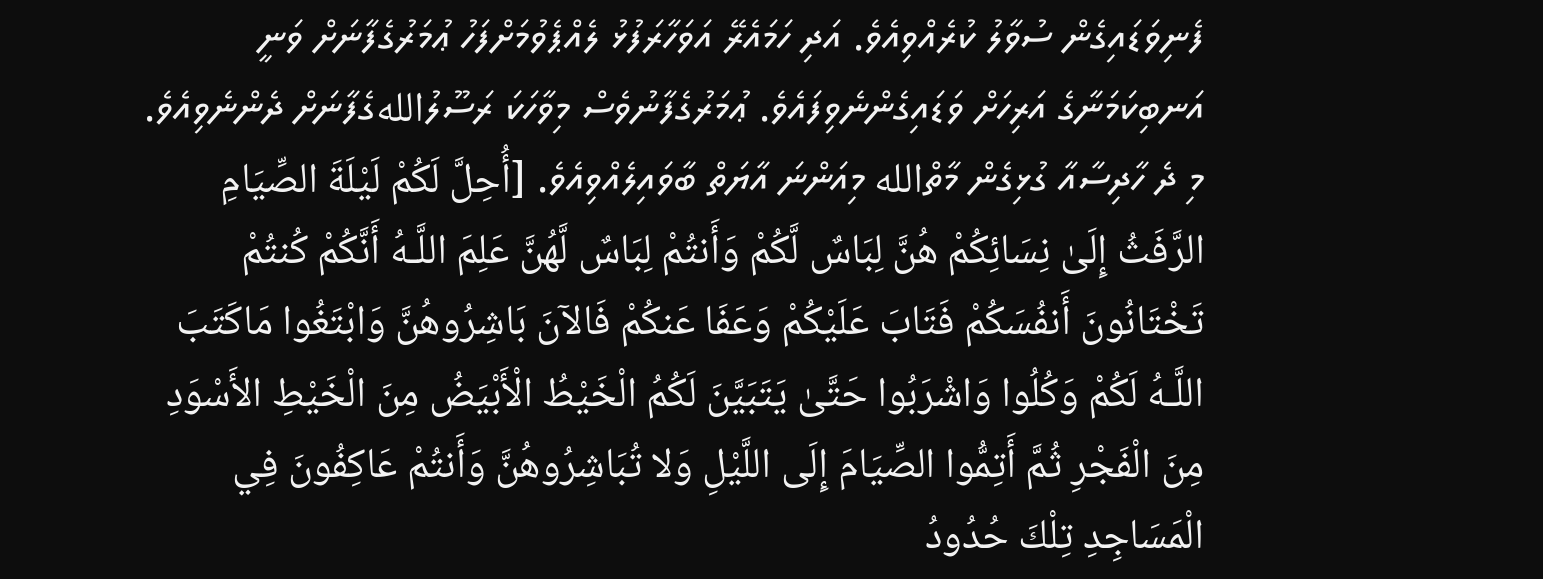ފެނިވަޑައިގެން ސުވާލު ކުރެއްވިއެވެ. އަދި ހަމައެރޭ އަވަހާރަފުޅު ލެއްޕެވުމަށްފަހު ޢުމަރުގެފާނަށް ވަނީ އަނބިކަމަނާގެ އަރިހަށް ވަޑައިގެންނެވިފައެވެ. ޢުމަރުގެފާނުވެސް މިވާހަކަ ރަސޫލުاللهގެފާނަށް ދެންނެވިއެވެ. މި ދެ ހާދިސާއާ ގުޅިގެން މާތްالله މިއަންނަ އާޔަތް ބާވައިލެއްވިއެވެ. [أُحِلَّ لَكُمْ لَيْلَةَ الصِّيَامِ الرَّ‌فَثُ إِلَىٰ نِسَائِكُمْ هُنَّ لِبَاسٌ لَّكُمْ وَأَنتُمْ لِبَاسٌ لَّهُنَّ عَلِمَ اللَّـهُ أَنَّكُمْ كُنتُمْ تَخْتَانُونَ أَنفُسَكُمْ فَتَابَ عَلَيْكُمْ وَعَفَا عَنكُمْ فَالآنَ بَاشِرُ‌وهُنَّ وَابْتَغُوا مَاكَتَبَ اللَّـهُ لَكُمْ وَكُلُوا وَاشْرَ‌بُوا حَتَّىٰ يَتَبَيَّنَ لَكُمُ الْخَيْطُ الْأَبْيَضُ مِنَ الْخَيْطِ الأَسْوَدِ مِنَ الْفَجْرِ‌ ثُمَّ أَتِمُّوا الصِّيَامَ إِلَى اللَّيْلِ وَلا تُبَاشِرُ‌وهُنَّ وَأَنتُمْ عَاكِفُونَ فِي الْمَسَاجِدِ تِلْكَ حُدُودُ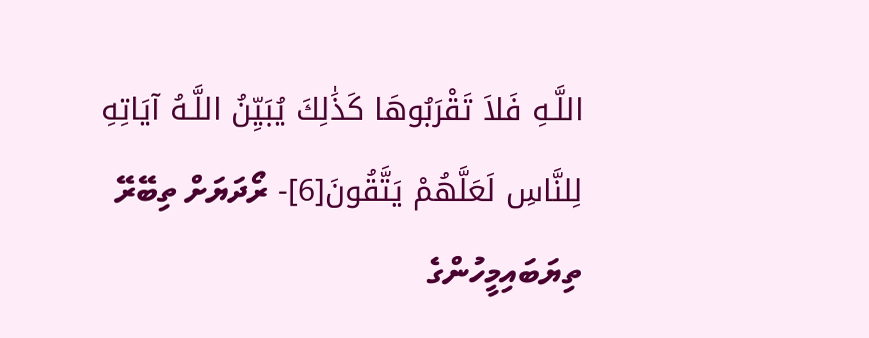اللَّـهِ فَلاَ تَقْرَ‌بُوهَا كَذَٰلِكَ يُبَيِّنُ اللَّـهُ آيَاتِهِ لِلنَّاسِ لَعَلَّهُمْ يَتَّقُونَ[6]- ރޯދަޔަށް ތިބޭރޭ ތިޔަބައިމީހުންގެ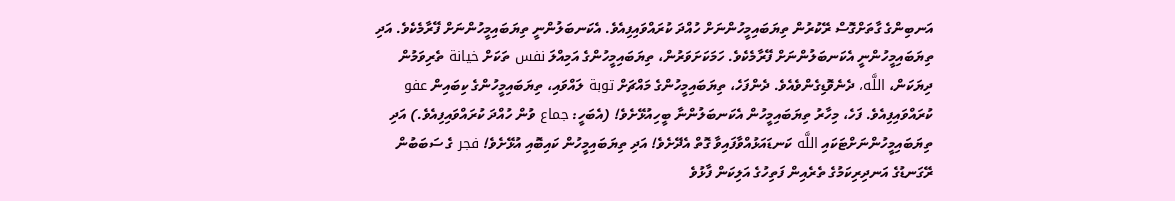އަނބިންގެ ގާތަށްގޮސް ރޭކުރުން ތިޔަބައިމީހުންނަށް ހުއްދަ ކުރައްވައިފިއެވެ. އެކަނބަލުންނީ ތިޔަބައިމީހުންނަށް ފޭރާމެކެވެ. އަދި ތިޔަބައިމީހުންނީ އެކަނބަލުންނަށް ފޭރާމެކެވެ. ހަމަކަށަވަރުން، ތިޔަބައިމީހުންގެ އަމިއްލަ نفس ތަކަށް خيانة ތެރިވަމުން ދިޔަކަން، اللَّه، ދެނެވޮޑިގެންވެއެވެ. ދެންފަހެ، ތިޔަބައިމީހުންގެ މައްޗަށް توبة ލައްވައި، ތިޔަބައިމީހުންގެ ކިބައިން عفو ކުރައްވައިފިއެވެ. ފަހެ، މިހާރު ތިޔަބައިމީހުން އެކަނބަލުންނާ ބީހިއުޅޭށެވެ! (އެބަހީ: جماع ވުން ހުއްދަ ކުރައްވައިފިއެވެ.) އަދި ތިޔަބައިމީހުންނަށްޓަކައި اللَّه ކަނޑައަޅުއްވާފައިވާ ގޮތް އެދޭށެވެ! އަދި ތިޔަބައިމީހުން ކައިބޮއި އުޅޭށެވެ! فجر ގެ ސަބަބުން ރޭގަނޑުގެ އަނދިރިކަމުގެ ތެރެއިން ފަތިހުގެ އަލިކަން ފާޅުވެ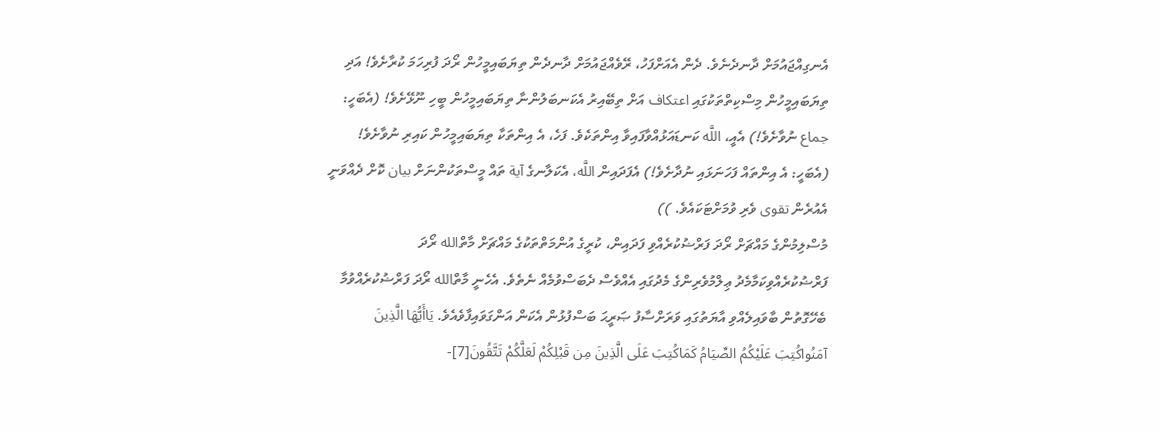އެނގިއްޖައުމަށް ދާނދެނެވެ. ދެން އެއަށްފަހު، ރޭވެއްޖައުމަށް ދާނދެން ތިޔަބައިމީހުން ރޯދަ ފުރިހަމަ ކުރާށެވެ! އަދި ތިޔަބައިމީހުން މިސްކިތްތަކުގައި اعتكاف އަށް ތިބޭއިރު އެކަނބަލުންނާ ތިޔަބައިމީހުން ބީހި ނޫޅޭށެވެ! (އެބަހީ: جماع ނުވާށެވެ!) އެއީ، اللَّه ކަނޑައަޅުއްވާފައިވާ އިންތަކެވެ. ފަހެ، އެ އިންތަކާ ތިޔަބައިމީހުން ކައިރި ނުވާށެވެ! (އެބަހީ: އެ އިންތައް ފަހަނަޅައި ނުދާށެވެ!) އެފަދައިން اللَّه، އެކަލާނގެ آية ތައް މީސްތަކުންނަށް بيان ކޮށް ދެއްވަނީ އެއުރެން تقوى ވެރި ވުމަށްޓަކައެވެ. ))
މުސްލިމުންގެ މައްޗަށް ރޯދަ ފަރްޟުކުރެއްވި ފަދައިން، ކުރީގެ އުންމަތްތަކުގެ މައްޗަށް މާތްالله ރޯދަ ފަރްޟުކުރެއްވިކަމާމެދު ޢިލްމުވެރިންގެ މެދުގައި އެއްވެސް ދެބަސްވުމެއް ނެތެވެ. އެހެނީ މާތްالله ރޯދަ ފަރްޟުކުރެއްވުމާ ބެހޭގޮތުން ބާވައިލެއްވި އާޔަތުގައި ވަރަށްސާފު ޞަރީޙަ ބަސްފުޅުން އެކަން އަންގަވައިފާވެއެވެ. يَاأَيُّهَا الَّذِينَ آمَنُواكُتِبَ عَلَيْكُمُ الصِّيَامُ كَمَاكُتِبَ عَلَى الَّذِينَ مِن قَبْلِكُمْ لَعَلَّكُمْ تَتَّقُونَ[7]-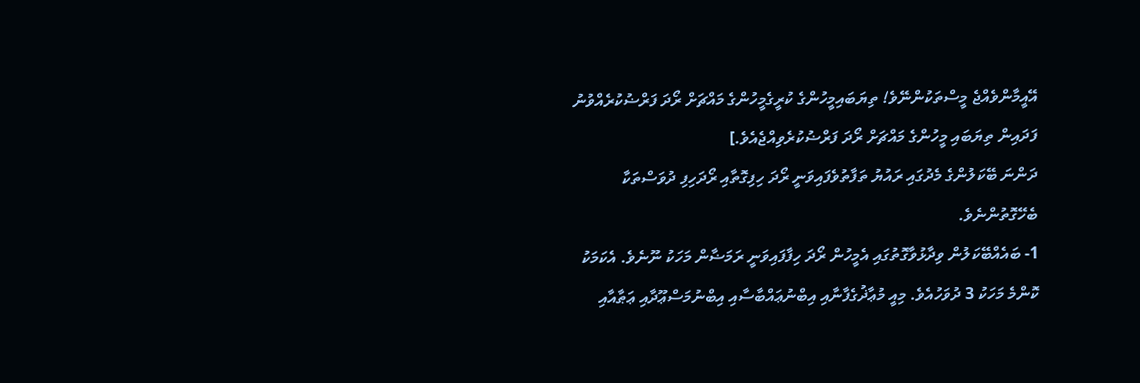އޭއީމާންވެއްޖެ މީސްތަކުންނޭވެ! ތިޔަބައިމީހުންގެ ކުރީގެމީހުންގެ މައްޗަށް ރޯދަ ފަރްޟުކުރެއްވުނު ފަދައިން ތިޔަބައި މީހުންގެ މައްޗަށް ރޯދަ ފަރްޟުކުރެވިއްޖެއެވެ.]
ދަންނަ ބޭކަލުންގެ މެދުގައި ރައުޔު ތަފާތުވެފައިވަނީ ރޯދަ ހިފިގޮތާއި ރޯދަހިފި ދުވަސްތަކާ ބެހޭގޮތުންނެވެ.
1- ބައެއްބޭކަލުން ވިދާޅުވާގޮތުގައި އެމީހުން ރޯދަ ހިފާފައިވަނީ ރަމަޟާން މަހަކު ނޫނެވެ. އެކަމަކު ކޮންމެ މަހަކު 3 ދުވަހުއެވެ. މިއީ މުޢާޛުގެފާނާއި އިބްނުޢައްބާސާއި އިބްނުމަސްޢޫދާއި ޢަޠާއާއި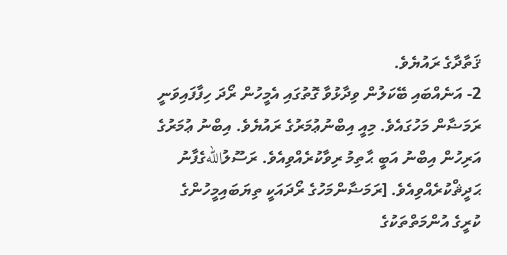ޤަތާދާގެ ރައުޔެވެ.
2- އަނެއްބައި ބޭކަލުން ވިދާޅުވާ ގޮތުގައި އެމީހުން ރޯދަ ހިފާފައިވަނީ ރަމަޟާން މަހުގައެވެ. މިއީ އިބްނުޢުމަރުގެ ރައުޔެވެ. އިބްނު ޢުމަރުގެ އަރިހުން އިބްނު އަބީ ޙާތިމު ރިވާކުރެއްވިއެވެ. ރަސޫލުاللهގެފާނު ޙަދީޘްކުރެއްވިއެވެ. [ރަމަޟާންމަހުގެ ރޯދައަކީ ތިޔަބައިމީހުންގެ ކުރީގެ އުންމަތްތަކުގެ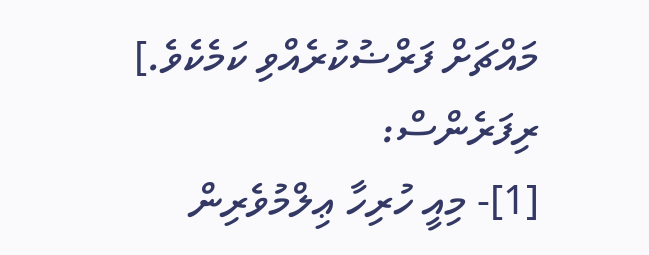މައްޗަށް ފަރްޟުކުރެއްވި ކަމެކެވެ.]
ރިފަރެންސް:
[1]- މިއީ ހުރިހާ ޢިލްމުވެރިން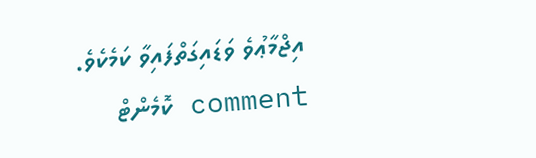އިޖްމާޢުވެ ވަޑައިގަތްފައިވާ ކަމެކެވެ.
comment ކޮމެންޓް